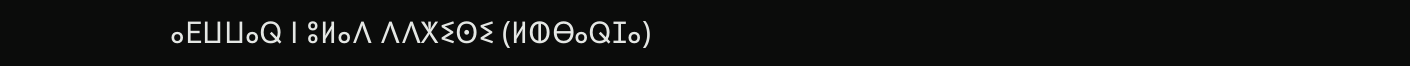ⴰⴹⵡⵡⴰⵕ ⵏ ⵓⵍⴰⴷ ⴷⴷⵅⵉⵙⵉ (ⵍⵀⴱⴰⵕⵊⴰ)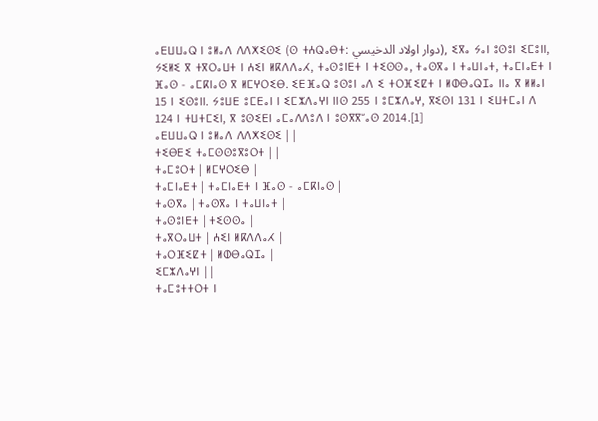ⴰⴹⵡⵡⴰⵕ ⵏ ⵓⵍⴰⴷ ⴷⴷⵅⵉⵙⵉ (ⵙ ⵜⵄⵕⴰⴱⵜ: دوار اولاد الدخيسي), ⵉⴳⴰ ⵢⴰⵏ ⵓⵙⵓⵏ ⵉⵎⵓⵏⵏ, ⵢⵉⵍⵉ ⴳ ⵜⴳⵔⴰⵡⵜ ⵏ ⵄⵉⵏ ⵍⴽⴷⴷⴰⵃ, ⵜⴰⵙⵓⵏⴹⵜ ⵏ ⵜⵉⵙⵙⴰ, ⵜⴰⵙⴳⴰ ⵏ ⵜⴰⵡⵏⴰⵜ, ⵜⴰⵎⵏⴰⴹⵜ ⵏ ⴼⴰⵙ - ⴰⵎⴽⵏⴰⵙ ⴳ ⵍⵎⵖⵔⵉⴱ. ⵉⴹⴼⴰⵕ ⵓⵙⵓⵏ ⴰⴷ ⵉ ⵜⵔⴼⵉⵇⵜ ⵏ ⵍⵀⴱⴰⵕⵊⴰ ⵏⵏⴰ ⴳ ⵍⵍⴰⵏ 15 ⵏ ⵉⵙⵓⵏⵏ. ⵢⵓⵡⴹ ⵓⵎⴹⴰⵏ ⵏ ⵉⵎⵣⴷⴰⵖⵏ ⵏⵏⵙ 255 ⵏ ⵓⵎⵣⴷⴰⵖ, ⴳⵉⵙⵏ 131 ⵏ ⵉⵡⵜⵎⴰⵏ ⴷ 124 ⵏ ⵜⵡⵜⵎⵉⵏ, ⴳ ⵓⵙⵉⴹⵏ ⴰⵎⴰⴷⴷⵓⴷ ⵏ ⵓⵙⴳⴳⵯⴰⵙ 2014.[1]
ⴰⴹⵡⵡⴰⵕ ⵏ ⵓⵍⴰⴷ ⴷⴷⵅⵉⵙⵉ | |
ⵜⵉⴱⴹⵉ ⵜⴰⵎⵙⵙⵓⴳⵓⵔⵜ | |
ⵜⴰⵎⵓⵔⵜ | ⵍⵎⵖⵔⵉⴱ |
ⵜⴰⵎⵏⴰⴹⵜ | ⵜⴰⵎⵏⴰⴹⵜ ⵏ ⴼⴰⵙ - ⴰⵎⴽⵏⴰⵙ |
ⵜⴰⵙⴳⴰ | ⵜⴰⵙⴳⴰ ⵏ ⵜⴰⵡⵏⴰⵜ |
ⵜⴰⵙⵓⵏⴹⵜ | ⵜⵉⵙⵙⴰ |
ⵜⴰⴳⵔⴰⵡⵜ | ⵄⵉⵏ ⵍⴽⴷⴷⴰⵃ |
ⵜⴰⵔⴼⵉⵇⵜ | ⵍⵀⴱⴰⵕⵊⴰ |
ⵉⵎⵣⴷⴰⵖⵏ | |
ⵜⴰⵎⵓⵜⵜⵔⵜ ⵏ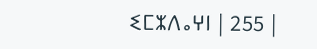ⵉⵎⵣⴷⴰⵖⵏ | 255 |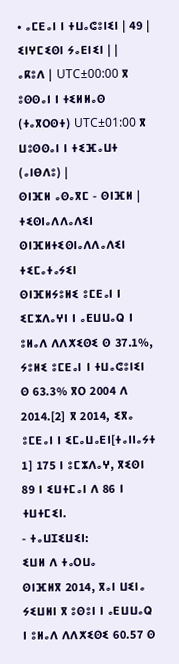• ⴰⵎⴹⴰⵏ ⵏ ⵜⵡⴰⵛⵓⵏⵉⵏ | 49 |
ⵉⵏⵖⵎⵉⵙⵏ ⵢⴰⴹⵏⵉⵏ | |
ⴰⴽⵓⴷ | UTC±00:00 ⴳ ⵓⵙⵙⴰⵏ ⵏ ⵜⵉⵍⵍⴰⵙ (ⵜⴰⴳⵔⵙⵜ) UTC±01:00 ⴳ ⵡⵓⵙⵙⴰⵏ ⵏ ⵜⵉⴼⴰⵡⵜ (ⴰⵏⴱⴷⵓ) |
ⵙⵏⴼⵍ ⴰⵙⴰⴳⵎ - ⵙⵏⴼⵍ |
ⵜⵉⵙⵏⴰⴷⴷⴰⴷⵉⵏ
ⵙⵏⴼⵍⵜⵉⵙⵏⴰⴷⴷⴰⴷⵉⵏ ⵜⵉⵎⴰⵜⴰⵢⵉⵏ
ⵙⵏⴼⵍⵢⵓⵍⵉ ⵓⵎⴹⴰⵏ ⵏ ⵉⵎⵣⴷⴰⵖⵏ ⵏ ⴰⴹⵡⵡⴰⵕ ⵏ ⵓⵍⴰⴷ ⴷⴷⵅⵉⵙⵉ ⵙ 37.1%, ⵢⵓⵍⵉ ⵓⵎⴹⴰⵏ ⵏ ⵜⵡⴰⵛⵓⵏⵉⵏ ⵙ 63.3% ⴳⵔ 2004 ⴷ 2014.[2] ⴳ 2014, ⵉⴳⴰ ⵓⵎⴹⴰⵏ ⵏ ⵉⵎⴰⵡⴰⴹⵏ[ⵜⴰⵏⵏⴰⵢⵜ 1] 175 ⵏ ⵓⵎⵣⴷⴰⵖ, ⴳⵉⵙⵏ 89 ⵏ ⵉⵡⵜⵎⴰⵏ ⴷ 86 ⵏ ⵜⵡⵜⵎⵉⵏ.
- ⵜⴰⵡⵊⵉⵡⵉⵏ:
ⵉⵡⵍ ⴷ ⵜⴰⵔⵡⴰ
ⵙⵏⴼⵍⴳ 2014, ⴳⴰⵏ ⵡⵉⵏⴰ ⵢⵉⵡⵍⵏ ⴳ ⵓⵙⵓⵏ ⵏ ⴰⴹⵡⵡⴰⵕ ⵏ ⵓⵍⴰⴷ ⴷⴷⵅⵉⵙⵉ 60.57 ⵙ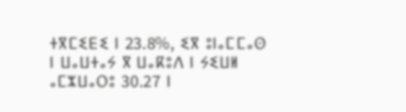ⵜⴳⵎⵉⴹⵉ ⵏ 23.8%, ⵉⴳ ⵓⵏⴰⵎⵎⴰⵙ ⵏ ⵡⴰⵡⵜⴰⵢ ⴳ ⵡⴰⴽⵓⴷ ⵏ ⵢⵉⵡⵍ ⴰⵎⵣⵡⴰⵔⵓ 30.27 ⵏ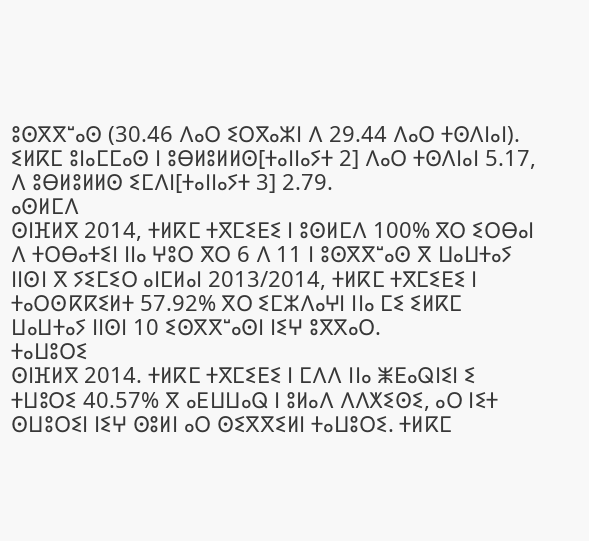ⵓⵙⴳⴳⵯⴰⵙ (30.46 ⴷⴰⵔ ⵉⵔⴳⴰⵣⵏ ⴷ 29.44 ⴷⴰⵔ ⵜⵙⴷⵏⴰⵏ). ⵉⵍⴽⵎ ⵓⵏⴰⵎⵎⴰⵙ ⵏ ⵓⴱⵍⵓⵍⵍⵙ[ⵜⴰⵏⵏⴰⵢⵜ 2] ⴷⴰⵔ ⵜⵙⴷⵏⴰⵏ 5.17, ⴷ ⵓⴱⵍⵓⵍⵍⵙ ⵉⵎⴷⵏ[ⵜⴰⵏⵏⴰⵢⵜ 3] 2.79.
ⴰⵙⵍⵎⴷ
ⵙⵏⴼⵍⴳ 2014, ⵜⵍⴽⵎ ⵜⴳⵎⵉⴹⵉ ⵏ ⵓⵙⵍⵎⴷ 100% ⴳⵔ ⵉⵔⴱⴰⵏ ⴷ ⵜⵔⴱⴰⵜⵉⵏ ⵏⵏⴰ ⵖⵓⵔ ⴳⵔ 6 ⴷ 11 ⵏ ⵓⵙⴳⴳⵯⴰⵙ ⴳ ⵡⴰⵡⵜⴰⵢ ⵏⵏⵙⵏ ⴳ ⵢⵉⵎⵉⵔ ⴰⵏⵎⵍⴰⵏ 2013/2014, ⵜⵍⴽⵎ ⵜⴳⵎⵉⴹⵉ ⵏ ⵜⴰⵔⵙⴽⴽⵉⵍⵜ 57.92% ⴳⵔ ⵉⵎⵣⴷⴰⵖⵏ ⵏⵏⴰ ⵎⵉ ⵉⵍⴽⵎ ⵡⴰⵡⵜⴰⵢ ⵏⵏⵙⵏ 10 ⵉⵙⴳⴳⵯⴰⵙⵏ ⵏⵉⵖ ⵓⴳⴳⴰⵔ.
ⵜⴰⵡⵓⵔⵉ
ⵙⵏⴼⵍⴳ 2014. ⵜⵍⴽⵎ ⵜⴳⵎⵉⴹⵉ ⵏ ⵎⴷⴷ ⵏⵏⴰ ⵥⴹⴰⵕⵏⵉⵏ ⵉ ⵜⵡⵓⵔⵉ 40.57% ⴳ ⴰⴹⵡⵡⴰⵕ ⵏ ⵓⵍⴰⴷ ⴷⴷⵅⵉⵙⵉ, ⴰⵔ ⵏⵉⵜ ⵙⵡⵓⵔⵉⵏ ⵏⵉⵖ ⵙⵓⵍⵏ ⴰⵔ ⵙⵉⴳⴳⵉⵍⵏ ⵜⴰⵡⵓⵔⵉ. ⵜⵍⴽⵎ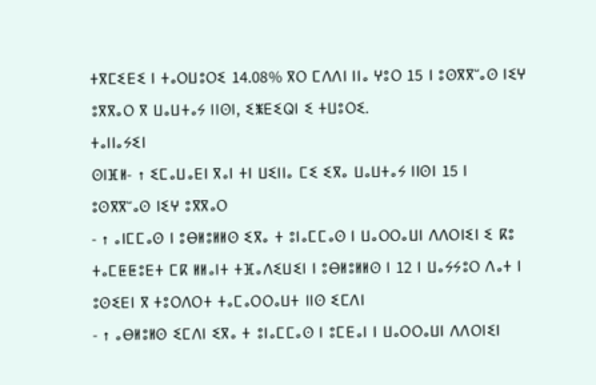ⵜⴳⵎⵉⴹⵉ ⵏ ⵜⴰⵔⵡⵓⵔⵉ 14.08% ⴳⵔ ⵎⴷⴷⵏ ⵏⵏⴰ ⵖⵓⵔ 15 ⵏ ⵓⵙⴳⴳⵯⴰⵙ ⵏⵉⵖ ⵓⴳⴳⴰⵔ ⴳ ⵡⴰⵡⵜⴰⵢ ⵏⵏⵙⵏ, ⵉⵥⴹⵉⵕⵏ ⵉ ⵜⵡⵓⵔⵉ.
ⵜⴰⵏⵏⴰⵢⵉⵏ
ⵙⵏⴼⵍ- ↑ ⵉⵎⴰⵡⴰⴹⵏ ⴳⴰⵏ ⵜⵏ ⵡⵉⵏⵏⴰ ⵎⵉ ⵉⴳⴰ ⵡⴰⵡⵜⴰⵢ ⵏⵏⵙⵏ 15 ⵏ ⵓⵙⴳⴳⵯⴰⵙ ⵏⵉⵖ ⵓⴳⴳⴰⵔ
- ↑ ⴰⵏⵎⵎⴰⵙ ⵏ ⵓⴱⵍⵓⵍⵍⵙ ⵉⴳⴰ ⵜ ⵓⵏⴰⵎⵎⴰⵙ ⵏ ⵡⴰⵔⵔⴰⵡⵏ ⴷⴷⵔⵏⵉⵏ ⵉ ⴽⵓ ⵜⴰⵎⵟⵟⵓⴹⵜ ⵎⴽ ⵍⵍⴰⵏⵜ ⵜⴼⴰⴷⵉⵡⵉⵏ ⵏ ⵓⴱⵍⵓⵍⵍⵙ ⵏ 12 ⵏ ⵡⴰⵢⵢⵓⵔ ⴷⴰⵜ ⵏ ⵓⵙⵉⴹⵏ ⴳ ⵜⵓⵔⴷⵔⵜ ⵜⴰⵎⴰⵔⵔⴰⵡⵜ ⵏⵏⵙ ⵉⵎⴷⵏ
- ↑ ⴰⴱⵍⵓⵍⵙ ⵉⵎⴷⵏ ⵉⴳⴰ ⵜ ⵓⵏⴰⵎⵎⴰⵙ ⵏ ⵓⵎⴹⴰⵏ ⵏ ⵡⴰⵔⵔⴰⵡⵏ ⴷⴷⵔⵏⵉⵏ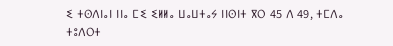ⵉ ⵜⵙⴷⵏⴰⵏ ⵏⵏⴰ ⵎⵉ ⵉⵍⵍⴰ ⵡⴰⵡⵜⴰⵢ ⵏⵏⵙⵏⵜ ⴳⵔ 45 ⴷ 49, ⵜⵎⴷⴰ ⵜⵓⴷⵔⵜ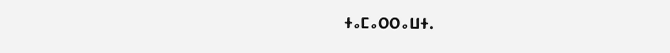ⵜⴰⵎⴰⵔⵔⴰⵡⵜ.